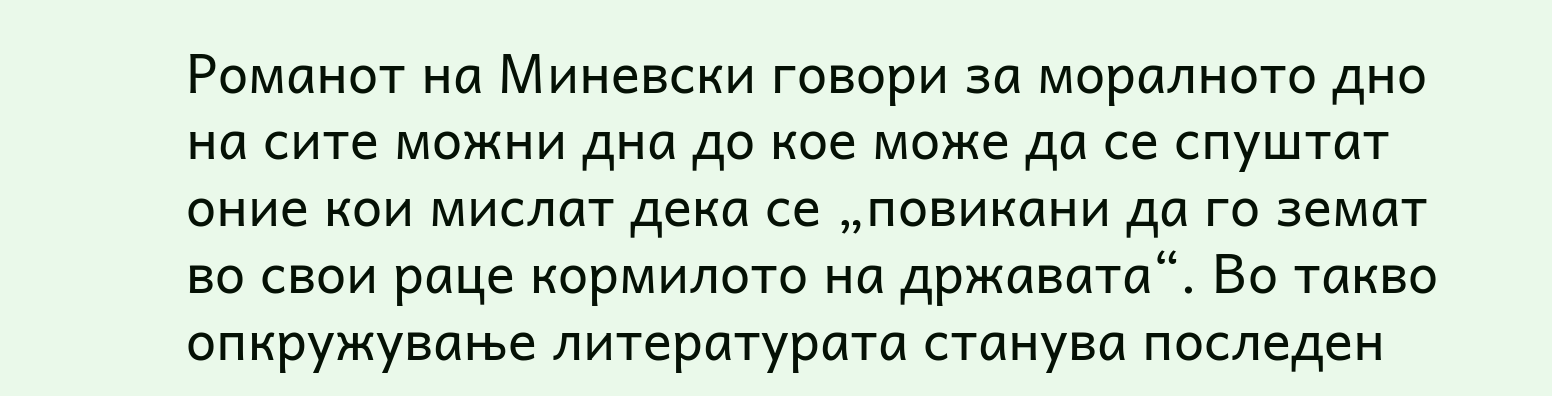Романот на Миневски говори за моралното дно на сите можни дна до кое може да се спуштат оние кои мислат дека се „повикани да го земат во свои раце кормилото на државата“. Во такво опкружување литературата станува последен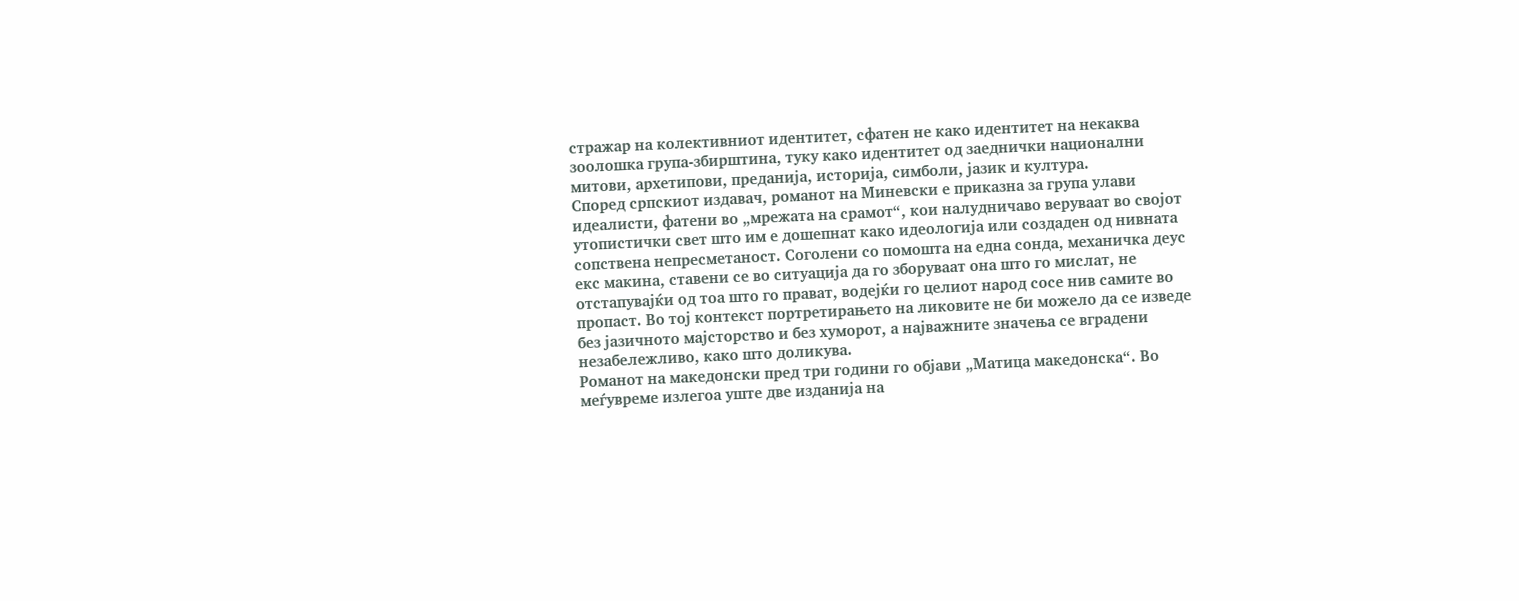стражар на колективниот идентитет, сфатен не како идентитет на некаква зоолошка група-збирштина, туку како идентитет од заеднички национални митови, архетипови, преданија, историја, симболи, јазик и култура.
Според српскиот издавач, романот на Миневски е приказна за група улави идеалисти, фатени во „мрежата на срамот“, кои налудничаво веруваат во својот утопистички свет што им е дошепнат како идеологија или создаден од нивната сопствена непресметаност. Соголени со помошта на една сонда, механичка деус екс макина, ставени се во ситуација да го зборуваат она што го мислат, не отстапувајќи од тоа што го прават, водејќи го целиот народ сосе нив самите во пропаст. Во тој контекст портретирањето на ликовите не би можело да се изведе без јазичното мајсторство и без хуморот, а најважните значења се вградени незабележливо, како што доликува.
Романот на македонски пред три години го објави „Матица македонска“. Во меѓувреме излегоа уште две изданија на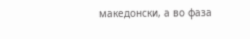македонски, а во фаза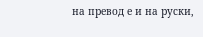на превод е и на руски,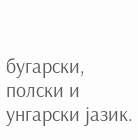бугарски, полски и унгарски јазик.